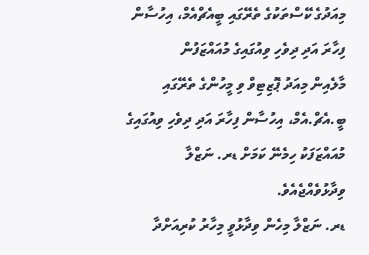މިއަދުގެ ކޭސްތަކުގެ ތެރޭގައި ބީއެޗްއެމް، އިހުސާން ފިހާރަ އަދި ދިވެހި ވިއުގައިގެ މުއައްޒަފުން
މާލެއިން މިއަދު ޕޮޒިޓިވް ވި މީހުންގެ ތެރޭގައި ބީ.އެޗް.އެމް، އިހުސާން ފިހާރަ އަދި ދިވެހި ވިއުގައިގެ މުއައްޒަފަކު ހިމެނޭ ކަމަށް ޑރ. ނަޒްލާ ވިދާޅުވެއްޖެއެވެ.
ޑރ. ނަޒްލާ މިހެން ވިދާޅުވީ މިހާރު ކުރިއަށްދާ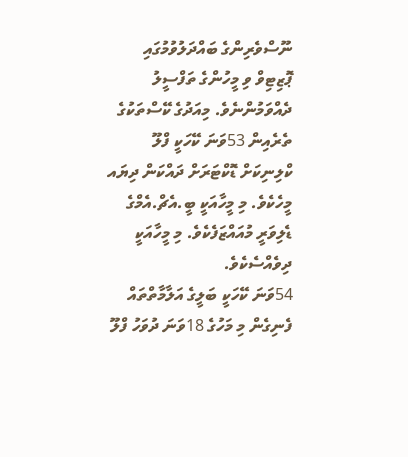ނޫސްވެރިންގެ ބައްދަލުވުމުގައި ޕޮޒިޓިވް ވި މީހުންގެ ތަފްސީލު ދެއްވަމުންނެވެ. މިއަދުގެ ކޭސްތަކުގެ ތެރެއިން 53ވަނަ ކޭހަކީ ފްލޫ ކްލިނިކަށް ޑޮކްޓަރަށް ދައްކަން ދިޔައ މީހެކެވެ. މި މީހާއަކީ ބީ.އެޗް.އެމްގެ ޑެލިވަރީ މުއައްޒަފެކެވެ. މި މީހާއަކީ ދިވެއްސެކެވެ.
54ވަނަ ކޭހަކީ ބަލީގެ އަލާމާތްތައް ފެނިގެން މި މަހުގެ 18ވަނަ ދުވަހު ފްލޫ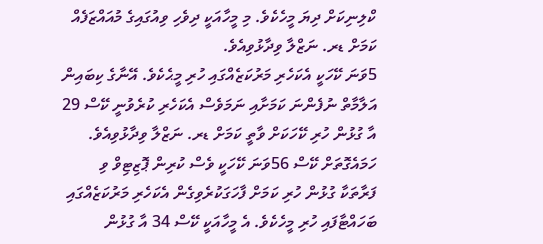ކްލިނިކަށް ދިޔަ މީހެކެވެ. މި މީހާއަކީ ދިވެހި ވިއުގައިގެ މުއައްޒަފެއް ކަމަށް ޑރ. ނަޒްލާ ވިދާޅުވިއެވެ.
5ވަނަ ކޭހަކީ އެކަހެރި މަރުކަޒެއްގައި ހުރި މީޙެކެވެ. އޭނާގެ ކިބައިން އަލާމާތް ނުފެންނަ ކަމަށާއި ނަމަވެސް އެކަހެރި ކުރެވުނީ ކޭސް 29 އާ ގުޅުން ހުރި ކޭހަކަށް ވާތީ ކަމަށް ޑރ. ނަޒްލާ ވިދާޅުވިއެވެ. ހަމައެގޮތަށް ކޭސް 56ވަނަ ކޭހަކީ ވެސް ކުރިން ޕޮޒިޓިވް ވި ފަރާތަކާ ގުޅުން ހުރި ކަމަށް ފާހަގަކުރެވިގެން އެކަހެރި މަރުކަޒެއްގައި ބަހައްޓާފައި ހުރި މީހެކެވެ. އެ މީހާއަކީ ކޭސް 34 އާ ގުޅުން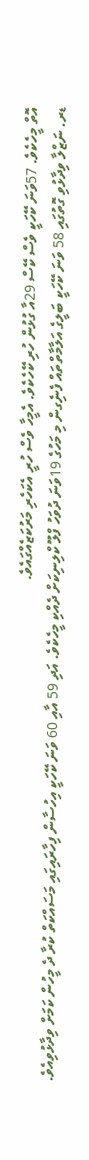އޮތް މީހެކެވެ. 57ވަނަ ކޭހަކީ ވެސް ކޭސް 29އާ ގުޅުން ހުރި ކޭހެކެވެ. އެމީހާ ވެސް ހުރީ އެކަހެރި މަރުކަޒެއްގައެވެ.
ޑރ. ނަޒްލާ ވިދާޅުވި ގޮތުގައި 58 ވަނަ ކޭހަކީ ބަލީގެ އަލާމާތްތައް ފެނިެގން މި މަހުގެ 19ވަނަ ދުވަހު ފްލޫ ކްލިނިކަށް ދެއްކި މީހެކެވެ. އަދި 59 އާއި 60 ވަނަ ކޭހަކީ އިހުސާން ފިހާރައިގައި މަސައްކަތް ކުރާ ދެ މީހުން ކަމަށް ވިދާޅުވިއެވެ.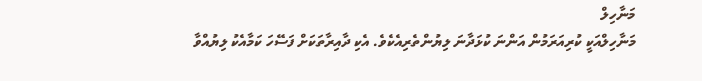މަނާހިލް
މަނާހިލްއަކީ ކުރިއަރަމުން އަންނަ ކުޅަދާނަ ލިޔުންތެރިއެކެވެ. އެކި ދާއިރާތަކަށް ފަސޭހަ ކަމާއެކު ލިޔުއްވާ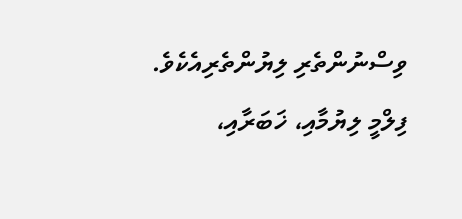ވިސްނުންތެރި ލިޔުންތެރިއެކެވެ. ފިލްމީ ލިޔުމާއި، ޚަބަރާއި،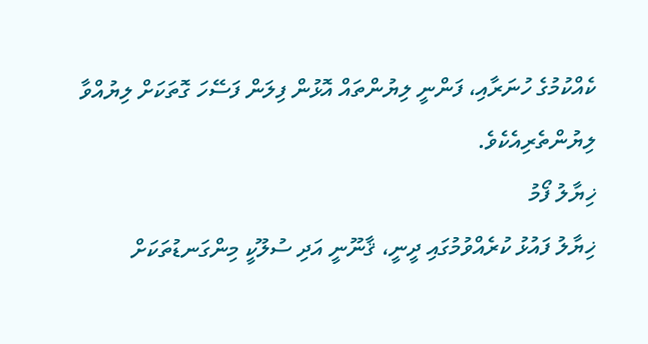ކެއްކުމުގެ ހުނަރާއި، ފަންނީ ލިޔުންތައް އޮޅުން ފިލަން ފަސޭހަ ގޮތަކަށް ލިޔުއްވާ ލިޔުންތެރިއެކެވެ.
ޚިޔާލު ފޯމު
ޚިޔާލު ފައުޅު ކުރެއްވުމުގައި ދީނީ، ޤާނޫނީ އަދި ސުލޫކީ މިންގަނޑުތަކަށް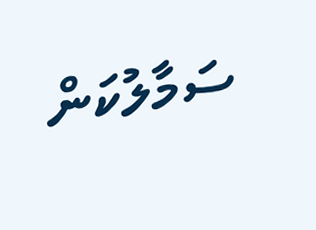ސަމާލުކަން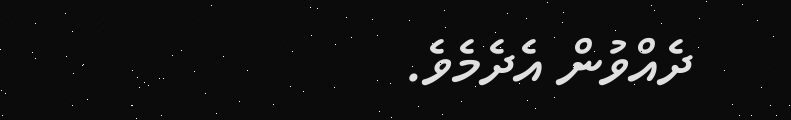ދެއްވުން އެދެމެވެ.